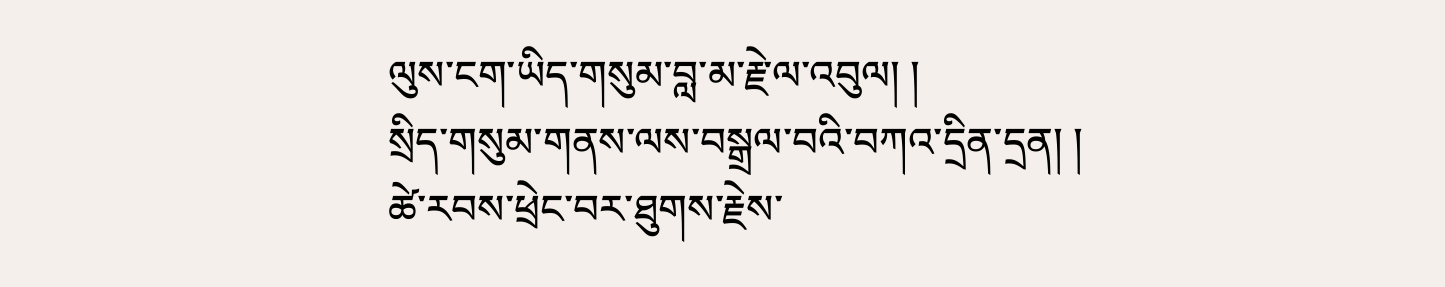ལུས་ངག་ཡིད་གསུམ་བླ་མ་རྗེ་ལ་འབུལ། །
སྲིད་གསུམ་གནས་ལས་བསྒྲལ་བའི་བཀའ་དྲིན་དྲན། །
ཚེ་རབས་ཕྲེང་བར་ཐུགས་རྗེས་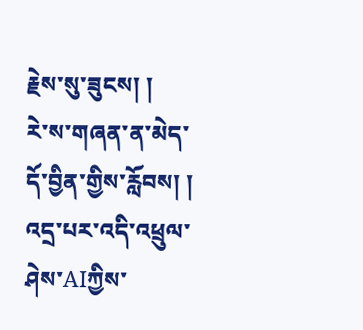རྗེས་སུ་ཟུངས། །
རེ་ས་གཞན་ན་མེད་དོ་བྱིན་གྱིས་རློབས། །
འདྲ་པར་འདི་འཕྲུལ་ཤེས་AIཀྱིས་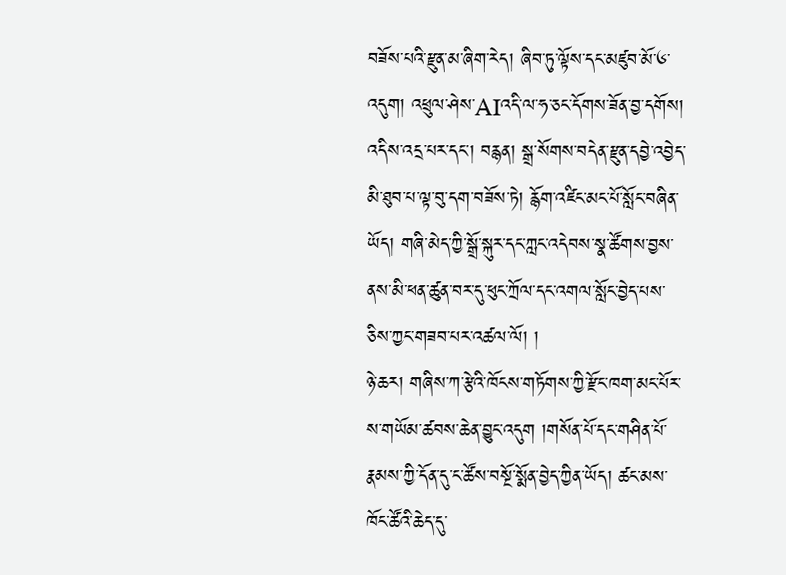བཟོས་པའི་རྫུན་མ་ཞིག་རེད། ཞིབ་ཏུ་ལྟོས་དང་མཛུབ་མོ་༦་འདུག། འཕྲུལ་ཤེས་AIའདི་ལ་ཧ་ཅང་དོགས་ཟོན་བྱ་དགོས། འདིས་འདྲ་པར་དང་། བརྙན། སྒྲ་སོགས་བདེན་རྫུན་དབྱེ་འབྱེད་མི་ཐུབ་པ་ལྟ་བུ་དག་བཟོས་ཏེ། རྙོག་འཛིང་མང་པོ་སློང་བཞིན་ཡོད། གཞི་མེད་ཀྱི་སྒྲོ་སྐུར་དང་ཀླང་འདེབས་སྣ་ཚོགས་བྱས་ནས་མི་ཕན་ཚུན་བར་དུ་ཕུང་ཀྲོལ་དང་འགལ་སློང་བྱེད་པས་ཅིས་ཀྱང་གཟབ་པར་འཚལ་ལོ། །
ཉེ་ཆར། གཞིས་ཀ་རྩེའི་ཁོངས་གཏོགས་ཀྱི་རྫོང་ཁག་མང་པོར་ས་གཡོམ་ཚབས་ཆེན་བྱུང་འདུག །གསོན་པོ་དང་གཤིན་པོ་རྣམས་ཀྱི་དོན་དུ་ང་ཚོས་བསྔོ་སྨོན་བྱེད་ཀྱིན་ཡོད། ཚང་མས་ཁོང་ཚོའི་ཆེད་དུ་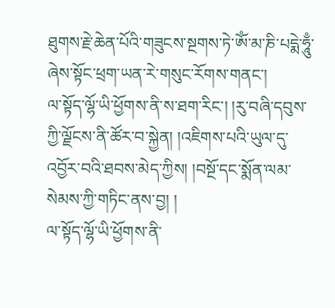ཐུགས་རྗེ་ཆེན་པོའི་གཟུངས་སྔགས་ཏེ་ༀ་མ་ཎི་པདྨེ་ཧཱུྃ་ཞེས་སྟོང་ཕྲག་ཡན་རེ་གསུང་རོགས་གནང་།
ལ་སྟོད་ལྷོ་ཡི་ཕྱོགས་ནི་ས་ཐག་རིང་། །རུ་བཞི་དབུས་ཀྱི་ལྗོངས་ནི་ཚོར་བ་སྐྱེན། །འཇིགས་པའི་ཡུལ་དུ་འབྱོར་བའི་ཐབས་མེད་ཀྱིས། །བསྔོ་དང་སྨོན་ལམ་སེམས་ཀྱི་གཏིང་ནས་བྱ། །
ལ་སྟོད་ལྷོ་ཡི་ཕྱོགས་ནི་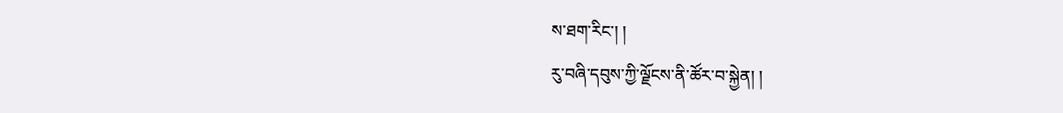ས་ཐག་རིང་། །
རུ་བཞི་དབུས་ཀྱི་ལྗོངས་ནི་ཚོར་བ་སྐྱེན། །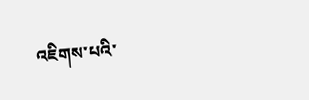འཇིགས་པའི་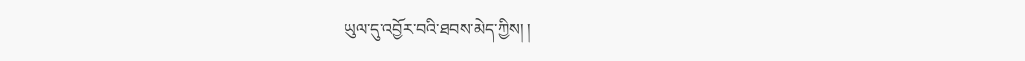ཡུལ་དུ་འབྱོར་བའི་ཐབས་མེད་ཀྱིས། །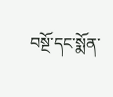བསྔོ་དང་སྨོན་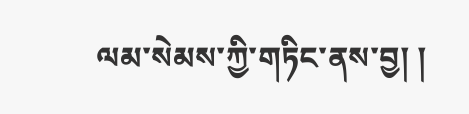ལམ་སེམས་ཀྱི་གཏིང་ནས་བྱ། །